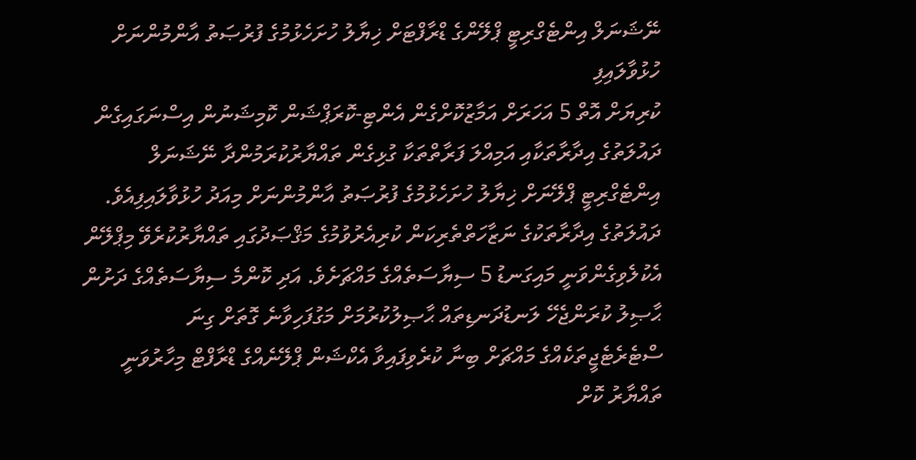ނޭޝަނަލް އިންޓެގްރިޓީ ޕްލޭންގެ ޑްރާފްޓަށް ޚިޔާލު ހުށަހެޅުމުގެ ފުރުޞަތު އާންމުންނަށް ހުޅުވާލައިފި
ކުރިޔަށް އޮތް 5 އަހަރަށް އަމާޒުކޮށްގެން އެންޓި-ކޮރަޕްޝަން ކޮމިޝަނުން އިސްނަގައިގެން ދައުލަތުގެ އިދާރާތަކާއި އަމިއްލަ ފަރާތްތަކާ ގުޅިގެން ތައްޔާރުކުރަމުންދާ ނޭޝަނަލް އިންޓެގްރިޓީ ޕްލޭނަށް ޚިޔާލު ހުށަހެޅުމުގެ ފުރުޞަތު އާންމުންނަށް މިއަދު ހުޅުވާލައިފިއެވެ. ދައުލަތުގެ އިދާރާތަކުގެ ނަޒާހަތްތެރިކަން ކުރިއެރުވުމުގެ މަޤްޞަދުގައި ތައްޔާރުކުރެވޭ މިޕްލޭން އެކުލެވިގެންވަނީ މައިގަނޑު 5 ސިޔާސަތެއްގެ މައްޗަށެވެ. އަދި ކޮންމެ ސިޔާސަތެއްގެ ދަށުން ޙާޞިލު ކުރަންޖެހޭ ލަނޑުދަނޑިތައް ޙާޞިލުކުރުމަށް މަގުފަހިވާނެ ގޮތަށް ގިނަ ސްޓެރެޓެޖީތަކެއްގެ މައްޗަށް ބިނާ ކުރެވިފައިވާ އެކްޝަން ޕްލޭނެއްގެ ޑްރާފްޓް މިހާރުވަނީ ތައްޔާރު ކޮށް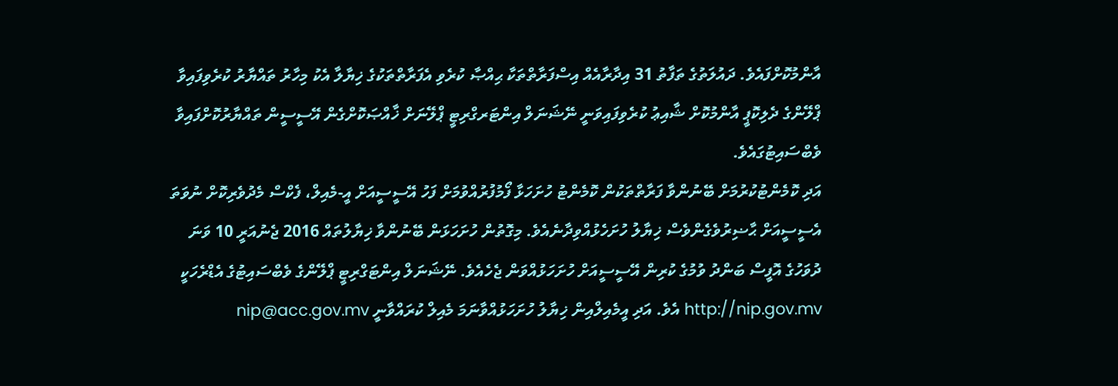އާންމުކޮށްފައެވެ. ދައުލަތުގެ ތަފާތު 31 އިދާރާއެއް އިސްފަރާތްތަކާ ޙިއްޞާ ކުރެވި އެފަރާތްތަކުގެ ޚިޔާލާ އެކު މިހާރު ތައްޔާރު ކުރެވިފައިވާ ޕްލޭންގެ ދެލިކޮޕީ އާންމުކޮށް ޝާއިޢު ކުރެވިފައިވަނީ ނޭޝަނަލް އިންޓަރގްރިޓީ ޕްލޭނަށް ޚާއްޞަކޮށްގެން އޭސީސީން ތައްޔާރުކޮށްފައިވާ ވެބްސައިޓުގައެވެ.
އަދި ކޮމެންޓުކުރުމަށް ބޭނުންވާ ފަރާތްތަކުން ކޮމެންޓު ހުށަހަޅާ ފޯމުފުރުއްވުމަށް ފަހު އޭސީސީއަށް އީ-މެއިލް، ފެކްސް މެދުވެރިކޮށް ނުވަތަ އެސީސީއަށް ޙާޟިރުވެގެންވެސް ޚިޔާލު ހުށަހެޅުއްވިދާނެއެވެ. މިގޮތުން ހުށަހަޅަން ބޭނުންވާ ޚިޔާލުތައް 2016 ޖެނުއަރީ 10 ވަނަ ދުވަހުގެ އޮފީސް ބަންދު ވުމުގެ ކުރިން އޭސީސީއަށް ހުށަހަޅުއްވަން ޖެހެއެވެ. ނޭޝަނަލް އިންޓަގްރިޓީ ޕްލޭންގެ ވެބްސައިޓުގެ އެޑްރެހަކީ http://nip.gov.mv އެވެ. އަދި އީމެއިލްއިން ޚިޔާލު ހުށަހަޅުއްވާނަމަ މެއިލް ކުރައްވާނީ nip@acc.gov.mv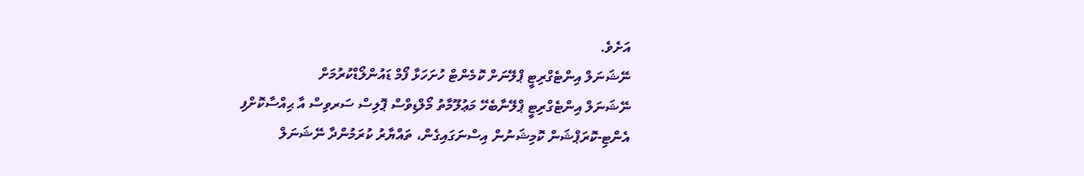އަށެވެ.
ނޭޝަނަލް އިންޓެގްރިޓީ ޕްލޭނަށް ކޮމެންޓް ހުށަހަޅާ ފޯމް ޑައުންލޯޑްކުރުމަށް
ނޭޝަނަލް އިންޓެގްރިޓީ ޕްލޭނާބެހޭ މަޢުލޫމާތު މޯލްޑިވްސް ޕޮލިސް ސަރވިސް އާ ޙިއްސާކޮށްފި
އެންޓި-ކޮރަޕްޝަން ކޮމިޝަނުން އިސްނަގައިގެން، ތައްޔާރު ކުރަމުންދާ ނޭޝަނަލް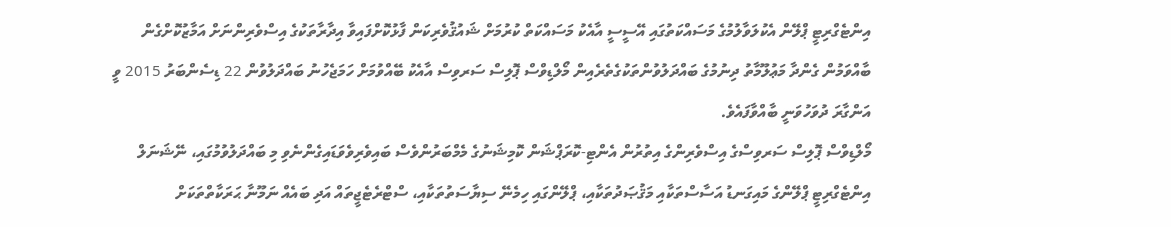އިންޓެގްރިޓީ ޕްލޭން އެކުލަވާލުމުގެ މަސައްކަތުގައި އޭސީސީ އާއެކު މަސައްކަތް ކުރުމަށް ޝައުޤުވެރިކަން ފާޅުކޮށްފައިވާ އިދާރާތަކުގެ އިސްވެރިންނަށް އަމާޒުކޮށްގެން ބާއްވަމުން ގެންދާ މަޢުލޫމާތު ދިނުމުގެ ބައްދަލުވުންތަކުގެތެރެއިން މޯލްޑިވްސް ޕޮލިސް ސަރވިސް އާއެކު ބޭއްވުމަށް ހަމަޖެހުނު ބައްދަލުވުން 22 ޑިސެންބަރު 2015 ވީ އަންގާރަ ދުވަހުވަނީ ބާއްވާފައެވެ.
މޯލްޑިވްސް ޕޮލިސް ސަރވިސްގެ އިސްވެރިންގެ އިތުރުން އެންޓި-ކޮރަޕްޝަން ކޮމިޝަނުގެ މެމްބަރުންވެސް ބައިވެރިވެވަޑައިގެންނެވި މި ބައްދަލުވުމުގައި، ނޭޝަނަލް އިންޓެގްރިޓީ ޕްލޭންގެ މައިގަނޑު އަސާސްތަކާއި މަޤުޞަދުތަކާއި، ޕްލޭންގައި ހިމެނޭ ސިޔާސަތުތަކާއި، ސްޓްރެޓެޖީތައް އަދި ބައެއް ނަމޫނާ ޙަރަކާތްތަކަށް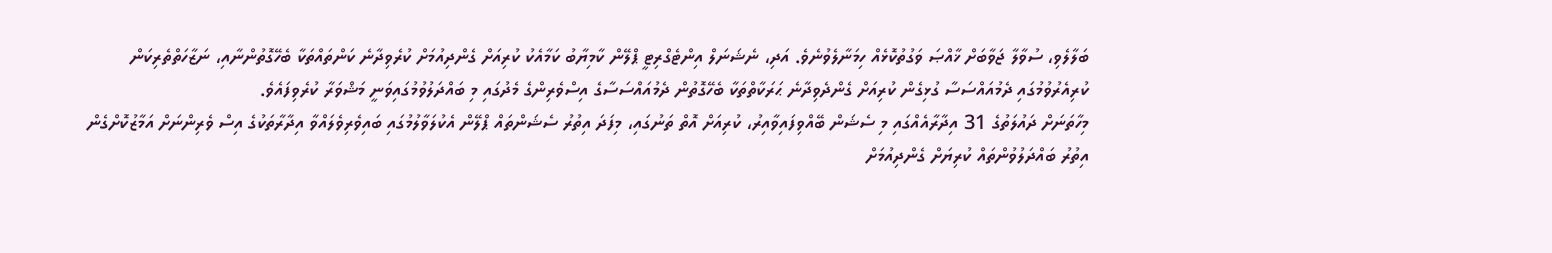ބަލާލެވި، ސުވާލާ ޖަވާބަށް ޚާއްޞަ ވަގުތުކޮޅެއް ހިމަނާލެވުނެވެ. އަދި، ނެޝަނަލް އިންޓެގްރިޓީ ޕްލޭން ކާމިޔާބު ކަމާއެކު ކުރިއަށް ގެންދިއުމަށް ކުރެވިދާނެ ކަންތައްތަކާ ބެހޭގޮތުންނާއި، ނަޒާހަތްތެރިކަން ކުރިއެރުވުމުގައި ދެމުއައްސަސާ ގުޅިގެން ކުރިއަށް ގެންދެވިދާނެ ޙަރަކާތްތަކާ ބެހޭގޮތުން ދެމުއައްސަސާގެ އިސްވެރިންގެ މެދުގައި މި ބައްދަލުވުމުގައިވަނީ މަޝްވަރާ ކުރެވިފައެވެ.
މިހާތަނަށް ދައުލަތުގެ 31 އިދާރާއެއްގައި މި ސެޝަން ބޭއްވިފައިވާއިރު، ކުރިއަށް އޮތް ތަނުގައި، މިފަދަ އިތުރު ސެޝަންތައް ޕްލޭން އެކުލަވާލުމުގައި ބައިވެރިވެލައްވާ އިދާރާތަކުގެ އިސް ވެރިންނަށް އަމާޒުކޮށްގެން އިތުރު ބައްދަލުވުންތައް ކުރިޔަށް ގެންދިއުމަށް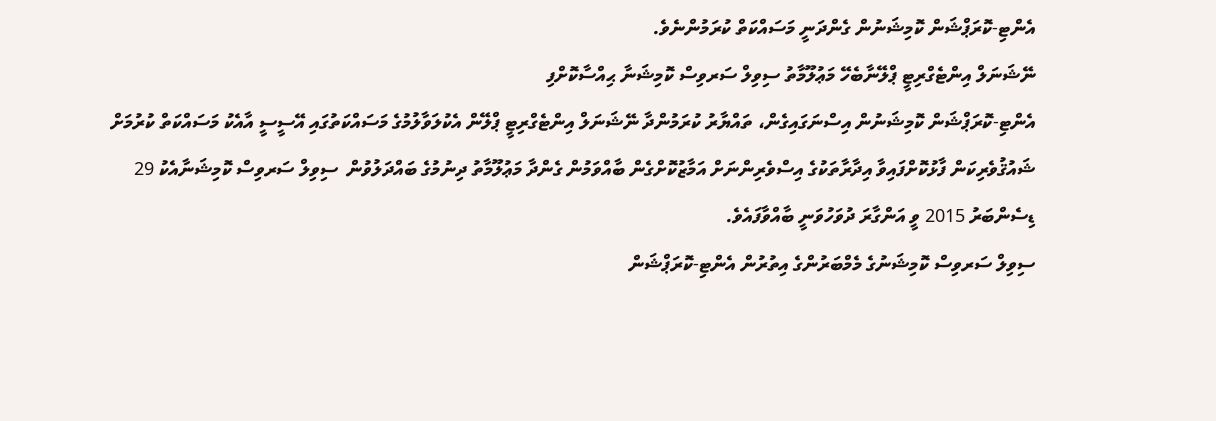އެންޓި-ކޮރަޕްޝަން ކޮމިޝަނުން ގެންދަނީ މަސައްކަތް ކުރަމުންނެވެ.
ނޭޝަނަލް އިންޓެގްރިޓީ ޕްލޭނާބެހޭ މަޢުލޫމާތު ސިވިލް ސަރވިސް ކޮމިޝަނާ ޙިއްސާކޮށްފި
އެންޓި-ކޮރަޕްޝަން ކޮމިޝަނުން އިސްނަގައިގެން، ތައްޔާރު ކުރަމުންދާ ނޭޝަނަލް އިންޓެގްރިޓީ ޕްލޭން އެކުލަވާލުމުގެ މަސައްކަތުގައި އޭސީސީ އާއެކު މަސައްކަތް ކުރުމަށް ޝައުޤުވެރިކަން ފާޅުކޮށްފައިވާ އިދާރާތަކުގެ އިސްވެރިންނަށް އަމާޒުކޮށްގެން ބާއްވަމުން ގެންދާ މަޢުލޫމާތު ދިނުމުގެ ބައްދަލުވުން  ސިވިލް ސަރވިސް ކޮމިޝަނާއެކު 29 ޑިސެންބަރު 2015 ވީ އަންގާރަ ދުވަހުވަނީ ބާއްވާފައެވެ.
ސިވިލް ސަރވިސް ކޮމިޝަނުގެ މެމްބަރުންގެ އިތުރުން އެންޓި-ކޮރަޕްޝަން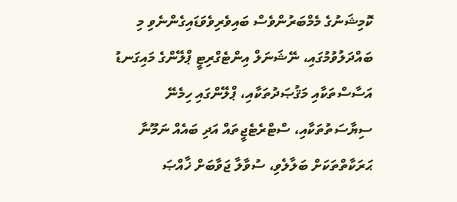ކޮމިޝަނުގެ މެމްބަރުންވެސް ބައިވެރިވެވަޑައިގެންނެވި މި ބައްދަލުވުމުގައި، ނޭޝަނަލް އިންޓެގްރިޓީ ޕްލޭންގެ މައިގަނޑު އަސާސްތަކާއި މަޤުޞަދުތަކާއި، ޕްލޭންގައި ހިމެނޭ ސިޔާސަތުތަކާއި، ސްޓްރެޓެޖީތައް އަދި ބައެއް ނަމޫނާ ޙަރަކާތްތަކަށް ބަލާލެވި، ސުވާލާ ޖަވާބަށް ޚާއްޞަ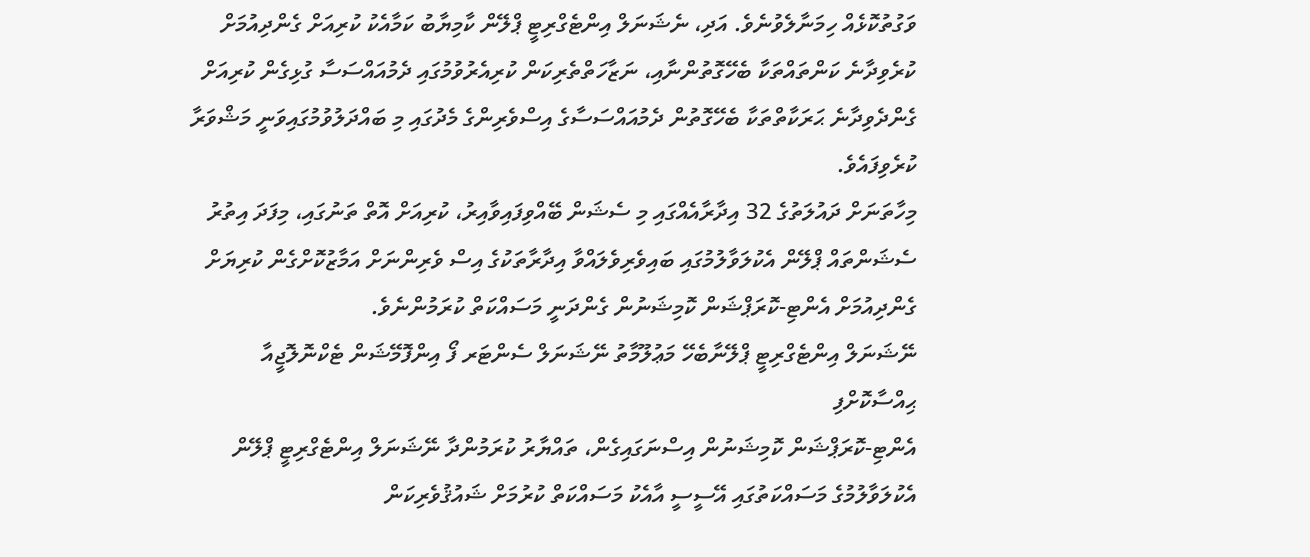ވަގުތުކޮޅެއް ހިމަނާލެވުނެވެ. އަދި، ނެޝަނަލް އިންޓެގްރިޓީ ޕްލޭން ކާމިޔާބު ކަމާއެކު ކުރިއަށް ގެންދިއުމަށް ކުރެވިދާނެ ކަންތައްތަކާ ބެހޭގޮތުންނާއި، ނަޒާހަތްތެރިކަން ކުރިއެރުވުމުގައި ދެމުއައްސަސާ ގުޅިގެން ކުރިއަށް ގެންދެވިދާނެ ޙަރަކާތްތަކާ ބެހޭގޮތުން ދެމުއައްސަސާގެ އިސްވެރިންގެ މެދުގައި މި ބައްދަލުވުމުގައިވަނީ މަޝްވަރާ ކުރެވިފައެވެ.
މިހާތަނަށް ދައުލަތުގެ 32 އިދާރާއެއްގައި މި ސެޝަން ބޭއްވިފައިވާއިރު، ކުރިއަށް އޮތް ތަނުގައި، މިފަދަ އިތުރު ސެޝަންތައް ޕްލޭން އެކުލަވާލުމުގައި ބައިވެރިވެލައްވާ އިދާރާތަކުގެ އިސް ވެރިންނަށް އަމާޒުކޮށްގެން ކުރިޔަށް ގެންދިއުމަށް އެންޓި-ކޮރަޕްޝަން ކޮމިޝަނުން ގެންދަނީ މަސައްކަތް ކުރަމުންނެވެ.
ނޭޝަނަލް އިންޓެގްރިޓީ ޕްލޭނާބެހޭ މަޢުލޫމާތު ނޭޝަނަލް ސެންޓަރ ފޯ އިންފޮމޭޝަން ޓެކްނޮލޮޖީއާ ޙިއްސާކޮށްފި
އެންޓި-ކޮރަޕްޝަން ކޮމިޝަނުން އިސްނަގައިގެން، ތައްޔާރު ކުރަމުންދާ ނޭޝަނަލް އިންޓެގްރިޓީ ޕްލޭން އެކުލަވާލުމުގެ މަސައްކަތުގައި އޭސީސީ އާއެކު މަސައްކަތް ކުރުމަށް ޝައުޤުވެރިކަން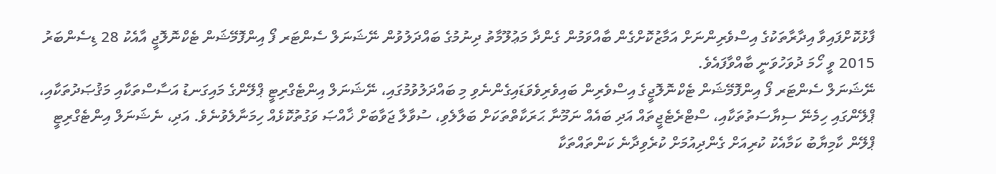ފާޅުކޮށްފައިވާ އިދާރާތަކުގެ އިސްވެރިންނަށް އަމާޒުކޮށްގެން ބާއްވަމުން ގެންދާ މަޢުލޫމާތު ދިނުމުގެ ބައްދަލުވުން ނޭޝަނަލް ސެންޓަރ ފޯ އިންފޮމޭޝަން ޓެކްނޮލޮޖީ އާއެކު 28 ޑިސެންބަރު 2015 ވީ ހޯމަ ދުވަހުވަނީ ބާއްވާފައެވެ.
ނޭޝަނަލް ސެންޓަރ ފޯ އިންފޮމޭޝަން ޓެކްނޮލޮޖީގެ އިސްވެރިން ބައިވެރިވެވަޑައިގެންނެވި މި ބައްދަލުވުމުގައި، ނޭޝަނަލް އިންޓެގްރިޓީ ޕްލޭންގެ މައިގަނޑު އަސާސްތަކާއި މަޤުޞަދުތަކާއި، ޕްލޭންގައި ހިމެނޭ ސިޔާސަތުތަކާއި، ސްޓްރެޓެޖީތައް އަދި ބައެއް ނަމޫނާ ޙަރަކާތްތަކަށް ބަލާލެވި، ސުވާލާ ޖަވާބަށް ޚާއްޞަ ވަގުތުކޮޅެއް ހިމަނާލެވުނެވެ. އަދި، ނެޝަނަލް އިންޓެގްރިޓީ ޕްލޭން ކާމިޔާބު ކަމާއެކު ކުރިއަށް ގެންދިއުމަށް ކުރެވިދާނެ ކަންތައްތަކާ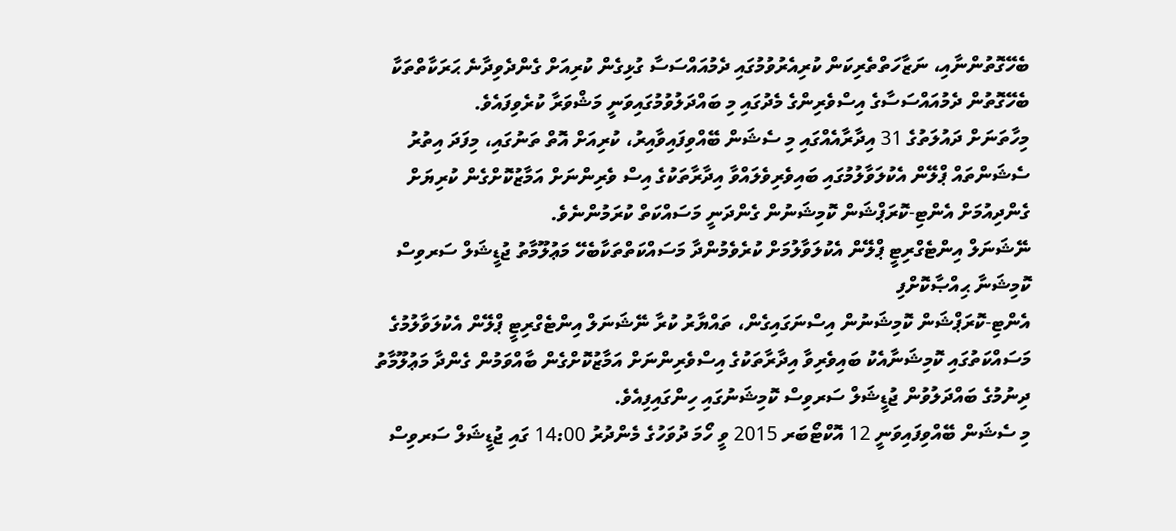ބެހޭގޮތުންނާއި، ނަޒާހަތްތެރިކަން ކުރިއެރުވުމުގައި ދެމުއައްސަސާ ގުޅިގެން ކުރިއަށް ގެންދެވިދާނެ ޙަރަކާތްތަކާ ބެހޭގޮތުން ދެމުއައްސަސާގެ އިސްވެރިންގެ މެދުގައި މި ބައްދަލުވުމުގައިވަނީ މަޝްވަރާ ކުރެވިފައެވެ.
މިހާތަނަށް ދައުލަތުގެ 31 އިދާރާއެއްގައި މި ސެޝަން ބޭއްވިފައިވާއިރު، ކުރިއަށް އޮތް ތަނުގައި، މިފަދަ އިތުރު ސެޝަންތައް ޕްލޭން އެކުލަވާލުމުގައި ބައިވެރިވެލައްވާ އިދާރާތަކުގެ އިސް ވެރިންނަށް އަމާޒުކޮށްގެން ކުރިޔަށް ގެންދިއުމަށް އެންޓި-ކޮރަޕްޝަން ކޮމިޝަނުން ގެންދަނީ މަސައްކަތް ކުރަމުންނެވެ.
ނޭޝަނަލް އިންޓެގްރިޓީ ޕްލޭން އެކުލަވާލުމަށް ކުރެވެމުންދާ މަސައްކަތްތަކާބެހޭ މަޢުލޫމާތު ޖުޑީޝަލް ސަރވިސް ކޮމިޝަނާ ޙިއްޞާކޮށްފި
އެންޓި-ކޮރަޕްޝަން ކޮމިޝަނުން އިސްނަގައިގެން، ތައްޔާރު ކުރާ ނޭޝަނަލް އިންޓެގްރިޓީ ޕްލޭން އެކުލަވާލުމުގެ މަސައްކަތުގައި ކޮމިޝަނާއެކު ބައިވެރިވާ އިދާރާތަކުގެ އިސްވެރިންނަށް އަމާޒުކޮށްގެން ބާއްވަމުން ގެންދާ މަޢުލޫމާތު ދިނުމުގެ ބައްދަލުވުން ޖުޑީޝަލް ސަރވިސް ކޮމިޝަނުގައި ހިންގައިފިއެވެ.
މި ސެޝަން ބޭއްވިފައިވަނީ 12 އޮކްޓޯބަރ 2015 ވީ ހޯމަ ދުވަހުގެ މެންދުރު 14:00 ގައި ޖުޑީޝަލް ސަރވިސް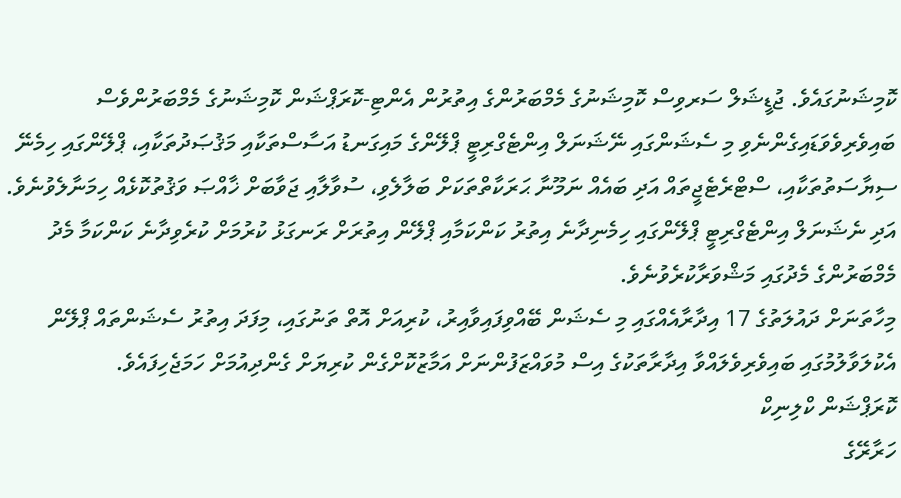ކޮމިޝަނުގައެވެ. ޖުޑީޝަލް ސަރވިސް ކޮމިޝަނުގެ މެމްބަރުންގެ އިތުރުން އެންޓި-ކޮރަޕްޝަން ކޮމިޝަނުގެ މެމްބަރުންވެސް ބައިވެރިވެވަޑައިގެންނެވި މި ސެޝަންގައި ނޭޝަނަލް އިންޓެގްރިޓީ ޕްލޭންގެ މައިގަނޑު އަސާސްތަކާއި މަޤުޞަދުތަކާއި، ޕްލޭންގައި ހިމެނޭ ސިޔާސަތުތަކާއި، ސްޓްރެޓެޖީތައް އަދި ބައެއް ނަމޫނާ ޙަރަކާތްތަކަށް ބަލާލެވި، ސުވާލާއި ޖަވާބަށް ޚާއްޞަ ވަޤުތުކޮޅެއް ހިމަނާލެވުނެވެ. އަދި ނެޝަނަލް އިންޓެގްރިޓީ ޕްލޭންގައި ހިމެނިދާނެ އިތުރު ކަންކަމާއި ޕްލޭން އިތުރަށް ރަނގަޅު ކުރުމަށް ކުރެވިދާނެ ކަންކަމާ މެދު މެމްބަރުންގެ މެދުގައި މަޝްވަރާކުރެވުނެވެ.
މިހާތަނަށް ދައުލަތުގެ 17 އިދާރާއެއްގައި މި ސެޝަން ބޭއްވިފައިވާއިރު، ކުރިއަށް އޮތް ތަނުގައި، މިފަދަ އިތުރު ސެޝަންތައް ޕްލޭން އެކުލަވާލުމުގައި ބައިވެރިވެލައްވާ އިދާރާތަކުގެ އިސް މުވައްޒަފުންނަށް އަމާޒުކޮށްގެން ކުރިޔަށް ގެންދިއުމަށް ހަމަޖެހިފައެވެ.
ކޮރަޕްޝަން ކްލިނިކް
ހަރާރޭގެ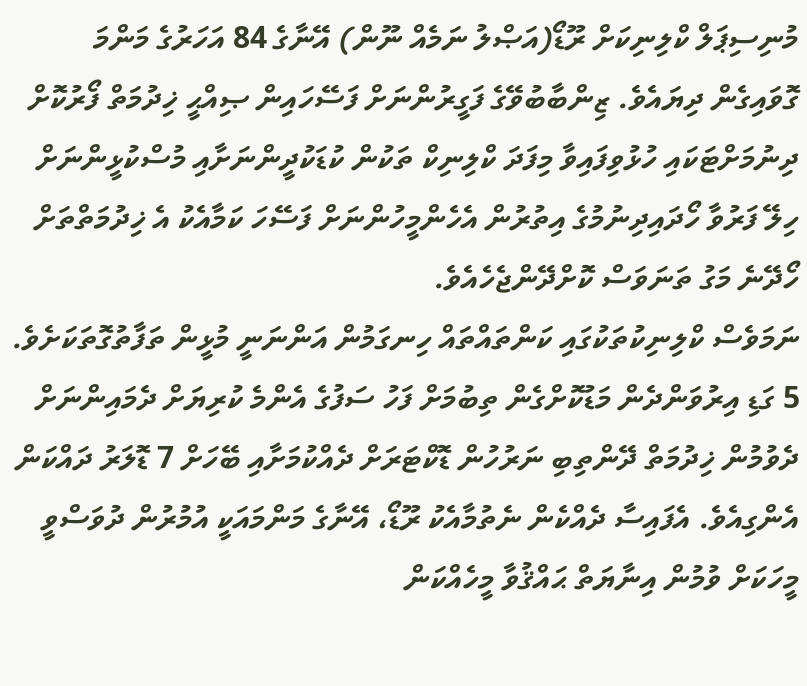މުނިސިޕަލް ކްލިނިކަށް ރޫޑޯ(އަޞްލު ނަމެއް ނޫން) އޭނާގެ 84 އަހަރުގެ މަންމަ ގޮވައިގެން ދިޔައެވެ. ޒިންބާބުވޭގެ ފަގީރުންނަށް ފަސޭހައިން ޞިއްޙީ ޚިދުމަތް ފޯރުކޮށް ދިނުމަށްޓަކައި ހުޅުވިފައިވާ މިފަދަ ކްލިނިކް ތަކުން ކުޑަކުދީންނަށާއި މުސްކުޅީންނަށް ހިލޭ ފަރުވާ ހޯދައިދިނުމުގެ އިތުރުން އެހެންމީހުންނަށް ފަސޭހަ ކަމާއެކު އެ ޚިދުމަތްތަށް ހޯދޭނެ މަގު ތަނަވަސް ކޮށްދޭންޖެހެއެވެ.
ނަމަވެސް ކްލިނިކުތަކުގައި ކަންތައްތައް ހިނގަމުން އަންނަނީ މުޅީން ތަފާތުގޮތަކަށެވެ. 5 ގަޑި އިރުވަންދެން މަޑުކޮށްގެން ތިބުމަށް ފަހު ސަފުގެ އެންމެ ކުރިޔަށް ދެމައިންނަށް ދެވުމުން ޚިދުމަތް ދޭންތިބި ނަރުހުން ޑޮކްޓަރަށް ދެއްކުމަށާއި ބޭހަށް 7 ޑޮލަރު ދައްކަން އެންގިއެވެ. އެފައިސާ ދެއްކެން ނެތުމާއެކު ރޫޑޯ، އޭނާގެ މަންމައަކީ އުމުރުން ދުވަސްވީ މީހަކަށް ވުމުން އިނާޔަތް ޙައްޤުވާ މީހެއްކަން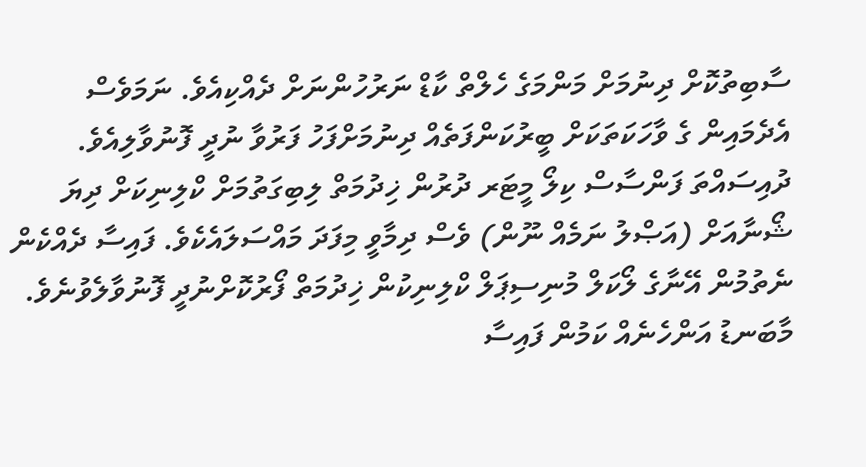ސާބިތުކޮށް ދިނުމަށް މަންމަގެ ހެލްތް ކާޑް ނަރުހުންނަށް ދެއްކިއެވެ. ނަމަވެސް އެދެމައިން ގެ ވާހަކަތަކަށް ބީރުކަންފަތެއް ދިނުމަށްފަހު ފަރުވާ ނުދީ ފޮނުވާލިއެވެ.
ދުއިސައްތަ ފަންސާސް ކިލޯ މީޓަރ ދުރުން ޚިދުމަތް ލިބިގަތުމަށް ކްލިނިކަށް ދިޔަ ޝޯނާއަށް (އަޞްލު ނަމެއް ނޫން) ވެސް ދިމާވީ މިފަދަ މައްސަލައެކެވެ. ފައިސާ ދެއްކެން ނެތުމުން އޭނާގެ ލޯކަލް މުނިސިޕަލް ކްލިނިކުން ޚިދުމަތް ފޯރުކޮށްނުދީ ފޮނުވާލެވުނެވެ. މާބަނޑު އަންހެނެއް ކަމުން ފައިސާ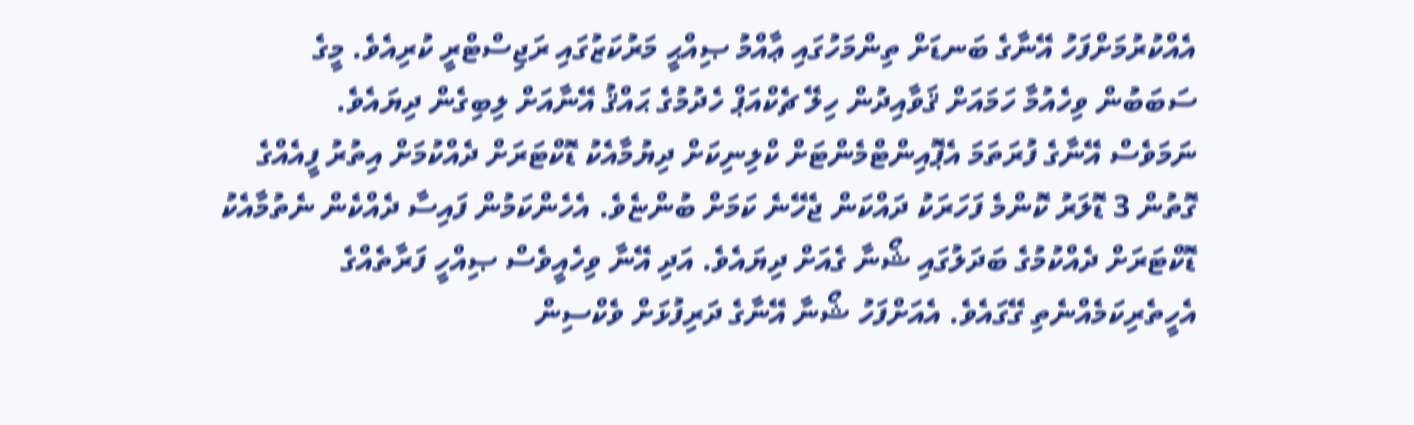އެއްކުރުމަށްފަހު އޭނާގެ ބަނޑަށް ތިންމަހުގައި ޢާއްމު ޞިއްޙީ މަރުކަޒުގައި ރަޖިސްޓްރީ ކުރިއެވެ. މީގެ ސަބަބުން ވިހެއުމާ ހަމައަށް ޤަވާއިދުން ހިލޭ ޗެކްއަޕް ހެދުމުގެ ޙައްޤު އޭނާއަށް ލިބިގެން ދިޔައެވެ.
ނަމަވެސް އޭނާގެ ފުރަތަމަ އެޕޮއިންޓްމެންޓަށް ކްލިނިކަށް ދިޔުމާއެކު ޑޮކްޓަރަށް ދެއްކުމަށް އިތުރު ފީއެއްގެ ގޮތުން 3 ޑޮލަރު ކޮންމެ ފަހަރަކު ދައްކަން ޖެހޭނެ ކަމަށް ބުންޏެވެ. އެހެންކަމުން ފައިސާ ދެއްކެން ނެތުމާއެކު ޑޮކްޓަރަށް ދެއްކުމުގެ ބަދަލުގައި ޝޯނާ ގެއަށް ދިޔައެވެ. އަދި އޭނާ ވިހެއީވެސް ޞިއްހީ ފަރާތެއްގެ އެހީތެރިކަމެއްނެތި ގޭގައެވެ. އެއަށްފަހު ޝޯނާ އޭނާގެ ދަރިފުޅަށް ވެކްސިން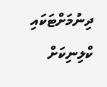ދިނުމަށްޓަކައި ކްލިނިކަށް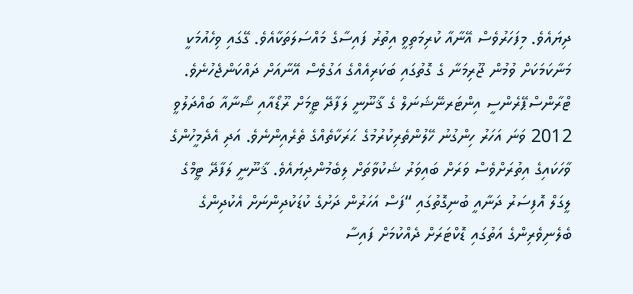ދިޔައެވެ. މިފަހަރުވެސް އޭނާއާ ކުރިމަތިވީ އިތުރު ފައިސާގެ މައްސަލަތަކާއެވެ. ގޭގައި ވިހެއުމަކީ މަނާކަމަކަށް ވުމުން ޖޫރިމަނާ ގެ ގޮތުގައި ބަކަރިއެއްގެ އަގުވެސް އޭނާއަށް ދައްކަންޖެހުނެވެ.
ޓްރާންސްޕޭރެންސީ އިންޓަރނޭޝަނަލް ގެ ޤާނޫނީ ލަފާދޭ ޓީމަށް ރޫޑޯއާއި ޝޯނާއާ ބައްދަލުވީ 2012 ވަނަ އަހަރު ހިންގުނު ހޭލުންތެރިކުރުމުގެ ޙަރަކާތެއްގެ ތެރެއިންނެވެ. އަދި އެދެމީހުންގެ ވާހަކައިގެ އިތުރަށްވެސް ވަރަށް ބައިވަރު ޝަކުވާތަށް ލިބެމުންދިޔައެވެ. ޤާނޫނީ ލަފާދޭ ޓީމްގެ ލީގަލް އޮފިސަރު ދަނާއީ ބުނިގޮތުގައި “ފަސް އަހަރުން ދަށުގެ ކުޑަކުދިންނަށް އެކުދިންގެ ބެލެނިވެރިންގެ އަތުގައި ޑޮކްޓަރަށް ދެއްކުމަށް ފައިސާ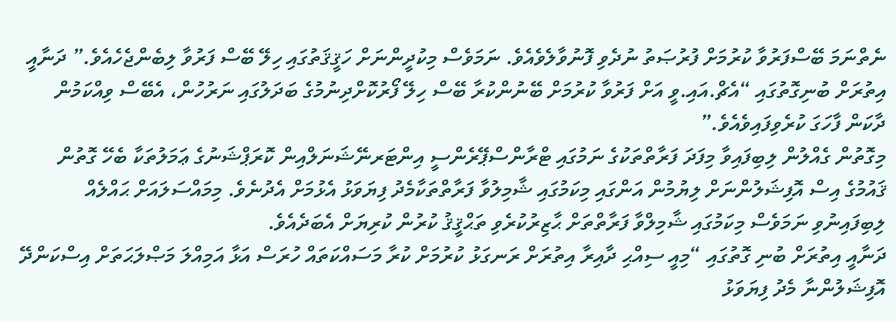ނެތްނަމަ ބޭސްފަރުވާ ކުރުމަށް ފުރުޞަތު ނުދެވި ފޮނުވާލެވެއެވެ. ނަމަވެސް މިކުދީންނަށް ހަޤީޤަތުގައި ހިލޭ ބޭސް ފަރުވާ ލިބެންޖެހެއެވެ.” ދަނާއީ އިތުރަށް ބުނިގޮތުގައި “އެޗް.އައި.ވީ އަށް ފަރުވާ ކުރުމަށް ބޭނުންކުރާ ބޭސް ހިލޭ ފޯރުކޮށްދިނުމުގެ ބަދަލުގައި ނަރުހުން، އެބޭސް ވިއްކަމުން ދާކަން ފާހަގަ ކުރެވިފައިވެއެވެ.”
މިގޮތުން ގެއްލުން ލިބިފައިވާ މިފަދަ ފަރާތްތަކުގެ ނަމުގައި ޓްރާންސްޕޭރެންސީ އިންޓަރނޭޝަނަލްއިން ކޮރަޕްޝަނުގެ ޢަމަލުތަކާ ބެހޭ ގޮތުން ޤައުމުގެ އިސް އޮފިޝަލުންނަށް ލިޔުމުން އަންގައި މިކަމުގައި ޝާމިލުވާ ފަރާތްތަކާމެދު ފިޔަވަޅު އެޅުމަށް އެދުނެވެ. މިމައްސަލައަށް ޙައްލެއް ލިބިފައިނުވި ނަމަވެސް މިކަމުގައި ޝާމިލްވާ ފަރާތްތަށް ޙާޒިރުކުރެވި ތަޙްޤީޤު ކުރުން ކުރިޔަށް އެބަދެއެވެ.
ދަނާއީ އިތުރަށް ބުނި ގޮތުގައި “މިއީ ސިއްޙި ދާއިރާ އިތުރަށް ރަނގަޅު ކުރުމަށް ކުރާ މަސައްކަތައް ހުރަސް އަޅާ އަމިއްލަ މަޞްލަޙަތަށް އިސްކަންދޭ އޮފިޝަލުންނާ މެދު ފިޔަވަޅު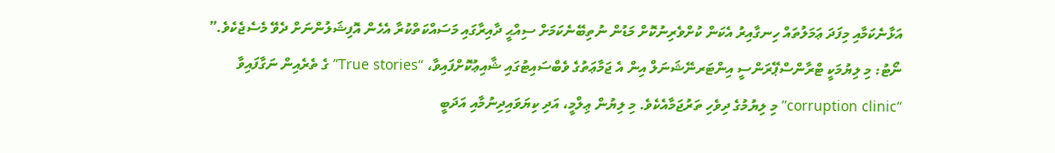އަޅާނެކަމާއި މިފަދަ ޢަމަލުތައް ހިނގާއިރު އެކަން ކުށްވެރިނުކޮށް މަޑުން ނުތިބޭނެކަމަށް ސިއްޙީ ދާއިރާގައި މަސައްކަތްކުރާ އެހެން އޮފިޝަލުންނަށް ދެވޭ މެސެޖެކެވެ.”
ނޯޓު: މި ލިޔުމަކީ ޓްރާންސްޕޭރަންސީ އިންޓަރނޭޝަނަލް އިން އެ ޖަމާޢަތުގެ ވެބްސައިޓުގައި ޝާއިޢުކޮށްފައިވާ، “True stories” ގެ ތެރެއިން ނަގާފައިވާ “corruption clinic” މި ލިޔުމުގެ ދިވެހި ތަރުޖަމާއެކެވެ. މި ލިޔުން ޢިލްމީ، އަދި ކިޔަވައިދިނުމާއި އަދަބީ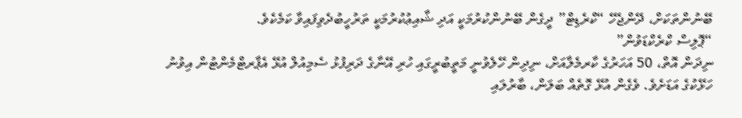ބޭނުންތަކަށް، ދޭންޖެހޭ “ކްރެޑިޓް” ދީގެން ބޭނުންކުރުމަކީ އަދި ޝާއިޢުކުރުމަކީ ތަރުހީބުދެވިފައިވާ ކަމެކެވެ.
“ޕޮލިސް ކްރެކްޑަވުން”
ނިދަން އޮތް، 50 އަހަރުގެ ކާރމެލާއަށް، ނިދިން ހޭލެވުނީ މަތީބުރީގައި ހުރި އޭނާގެ ދަރިފުޅު ސެމިއުލް އުޅޭ އެޕާރޓްމެންޓުން އިވުނު ހަޅޭކުގެ އަޑަށެވެ. ވެގެން އުޅޭ ގޮތެއް ބަލަން، ބާރުލައި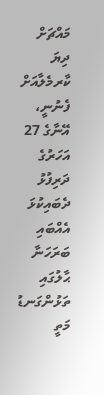މައްޗަށް ދިޔަ ކާރމެލާއަށް ފެނުނީ، އޭނާގެ 27 އަހަރުގެ ދަރިފުޅު ދެބައިކުޅަ އެއްބައި ބަރަހަނާ ޙާލުގައި ތަޅުންގަނޑު މަތީ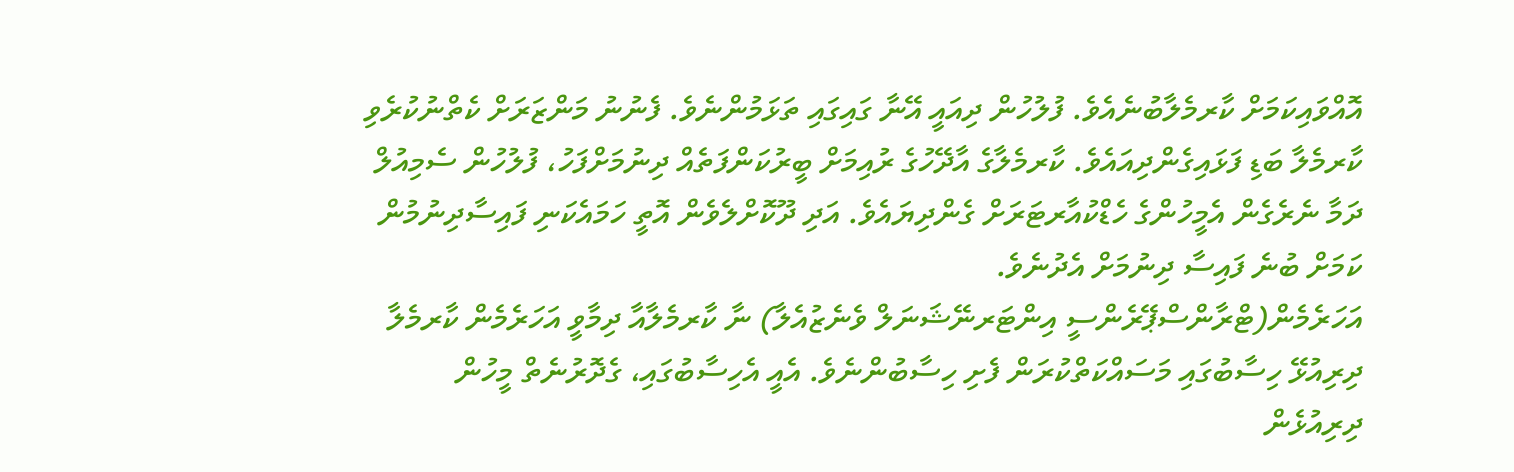އޮއްވައިކަމަށް ކާރމެލާބުނެއެވެ. ފުލުހުން ދިއައީ އޭނާ ގައިގައި ތަޅަމުންނެވެ. ފެނުނު މަންޒަރަށް ކެތްނުކުރެވި ކާރމެލާ ބަޑި ފަޅައިގެންދިއައެވެ. ކާރމެލާގެ އާދޭހުގެ ރުއިމަށް ބީރުކަންފަތެއް ދިނުމަށްފަހު، ފުލުހުން ސެމިއުލް ދަމާ ނެރެގެން އެމީހުންގެ ހެޑްކުއާރޓަރަށް ގެންދިޔައެވެ. އަދި ދޫކޮށްލެވެން އޮތީ ހަމައެކަނި ފައިސާދިނުމުން ކަމަށް ބުނެ ފައިސާ ދިނުމަށް އެދުނެވެ.
އަހަރެމެން(ޓްރާންސްޕޭރެންސީ އިންޓަރނޭޝަނަލް ވެނެޒުއެލާ) ނާ ކާރމެލާއާ ދިމާވީ އަހަރެމެން ކާރމެލާ ދިރިއުޅޭ ހިސާބުގައި މަސައްކަތްކުރަން ފެށި ހިސާބުންނެވެ. އެއީ އެހިސާބުގައި، ގެދޮރުނެތް މީހުން ދިރިއުޅެން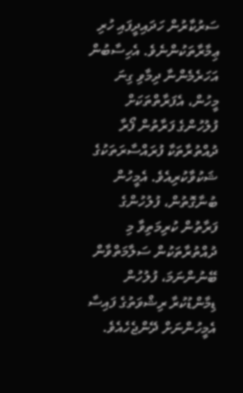ސަރުކާރުން ހަދައިދީފައި ހުރި ޢިމާރާތަކުންނެވެ. އެހިސާބުން އަހަރެމެންނާ ދިމާވި ގިނަ މީހުން، އެފަރާތްތަކަށް ފުލުހުންގެ ފަރާތުން ފޯރާ ދުއްތުރާތަކާ ފުރައްސާރަތަކުގެ ޝަކުވާކުރިއެވެ. އެމީހުން ބުނާގޮތުން، ފުލުހުންގެ ފަރާތުން ކުރިމަތިވާ މި ދުއްތުރާތަކުން ސަލާމަތްވާން ބޭނުންނަމަ، ފުލުހުން ޑިމާންޑުކުރާ ރިޝްވަތުގެ ފައިސާ އެމީހުންނަށް ދޭންޖެހެއެވެ.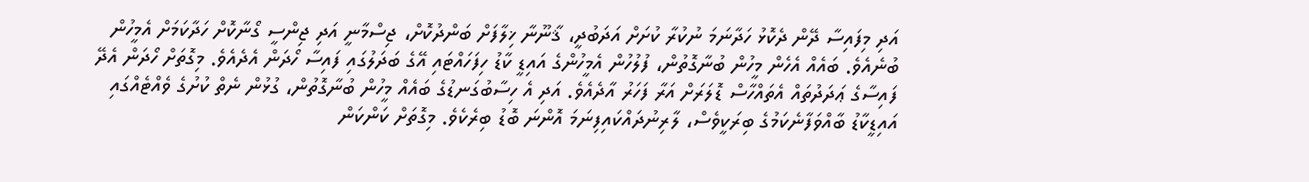އަދި މިފައިސާ ދޭން ދެކޮޅު ހަދާނަމަ ނުކުރާ ކުށަށް އަދަބުދީ، ޤާނޫނާ ޚިލާފަށް ބަންދުކޮށް، ޖިސްމާނީ އަދި ޖިންސީ ގޯނާކޮށް ހަދާކަމަށް އެމީހުން ބުނެއެވެ. ބައެއް އެހެން މީހުން ބުނާގޮތުން، ފުލުހުން އެމީހުންގެ އައިޑީ ކާޑު ހިފަހައްޓައި އޭގެ ބަދަލުގައި ފައިސާ ހޯދަން އެދެއެވެ. މިގޮތަށް ހޯދަން އެދޭ ފައިސާގެ ޢަދަދުތައް އެތައްހާސް ޑޮލަރަށް އަރާ ފަހަރު އާދެއެވެ. އަދި އެ ހިސާބުގަނޑުގެ ބައެއް މީހުން ބުނާގޮތުން، ގުޅުން ނެތް ކުށުގެ ވެއްޓެއްގައި އައިޑީކާޑު ބާއްވަފާނެކަމުގެ ބިރަކީވެސް، ލާރިނުދައްކައިފިނަމަ އޮންނަ ބޮޑު ބިރެކެވެ. މިގޮތަށް ކަންކަން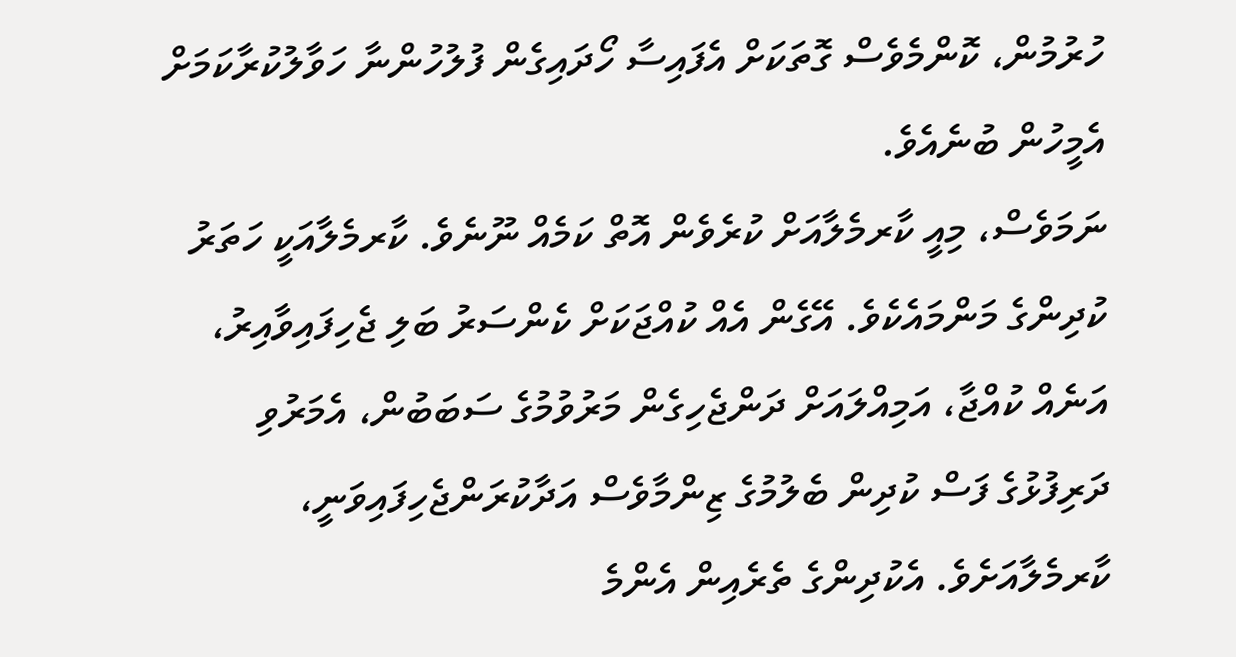ހުރުމުން، ކޮންމެވެސް ގޮތަކަށް އެފައިސާ ހޯދައިގެން ފުލުހުންނާ ހަވާލުކުރާކަމަށް އެމީހުން ބުނެއެވެ.
ނަމަވެސް، މިއީ ކާރމެލާއަށް ކުރެވެން އޮތް ކަމެއް ނޫނެވެ. ކާރމެލާއަކީ ހަތަރު ކުދިންގެ މަންމައެކެވެ. އޭގެން އެއް ކުއްޖަކަށް ކެންސަރު ބަލި ޖެހިފައިވާއިރު، އަނެއް ކުއްޖާ، އަމިއްލައަށް ދަންޖެހިގެން މަރުވުމުގެ ސަބަބުން، އެމަރުވި ދަރިފުޅުގެ ފަސް ކުދިން ބެލުމުގެ ޒިންމާވެސް އަދާކުރަންޖެހިފައިވަނީ، ކާރމެލާއަށެވެ. އެކުދިންގެ ތެރެއިން އެންމެ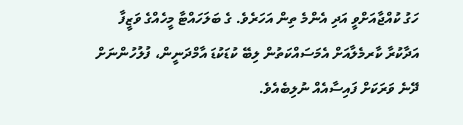ހަގު ކުއްޖާއަށްވީ އަދި އެންމެ ތިން އަހަރެވެ. ގެ ބަލަހައްޓާ މީހެއްގެ ވަޒީފާ އަދާކުރާ ކާރމެލާއަށް އެމަސައްކަތުން ލިބޭ ކުޑަކުޑަ އާމްދަނީން، ފުލުހުންނަށް ދޭނެ ވަރަކަށް ފައިސާއެއް ނުލިބެއެވެ.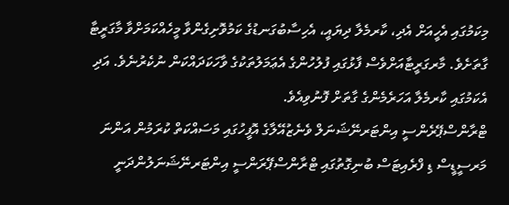މިކަމުގައި އެހީއަށް އެދި، ކާރމެލާ ދިޔައީ، އެހިސާބުގަނޑުގެ ކަމުވޮށިގެންވާ މީހެއްކަމަށްވާ މާގަރީޓާ ގާތަށެވެ. މާރގަރީޓާއަށްވެސް ފާޅުގައި ފުލުހުންގެ އެޢަމަލުތަކުގެ ވާހަކަދައްކަން ނުކެރުނެވެ. އަދި އެކަމުގައި ކާރމެލާ އަހަރެމެންގެ ގާތަށް ފޮނުވިއެވެ.
ޓްރާންސްޕޭރެންސީ އިންޓަރނޭޝަނަލް ވެނެޒުއޭލާގެ އޮފީހުގައި މަސައްކަތް ކުރަމުން އަންނަ މަރސީޑީސް ޑި ފްރެއިޓަސް ބުނިގޮތުގައި ޓްރާންސްޕޭރަންސީ އިންޓަރނޭޝަނަލުންދަނީ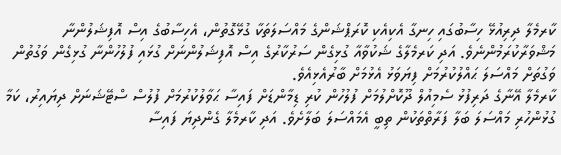ކާރމެލާ ދިރިއުޅޭ ހިސާބުގައި ހިނގާ އެކިއެކި ކޮރަޕްޝަންގެ މައްސަލަތަކާ ގުޅޭގޮތުން، އެހިސާބުގެ އިސް އޮފިޝަލުންނާ މަޝްވަރާކުރަމުންނެވެ. އަދި ކަރމެލާގެ ޝަކުވާއާ ގުޅިގެން ސަރުކާރުގެ އިސް އޮފިޝަލުންނަށް ގުޅައި ފުލުހުންނާ ގުޅިގެން ވަގުތުން ވަގުތަށް މައްސަލަ ޙައްލުކުރުމަށް ފިޔަވަޅު އެޅުމަށް ބާރުއެޅިއެވެ.
ކާރމެލާ އޭނާގެ ދަރިފުޅު ސެމިއުލް ދޫކޮށްލުމަށް ފުލުހުން ކުރި ޑިމާންޑަށް ފައިސާ ޙަވާލުކުރުމަށް ފުލުސް ސްޓޭޝަނަށް ދިޔައިރު، ކަމާ ގުޅުންހުރި މައްސަލަ ބަލާ ފަރާތްތަކުން ތިބީ އެމައްސަލަ ބަލާށެވެ. އަދި ކާރމެލާ ގެންދިޔަ ފައިސާ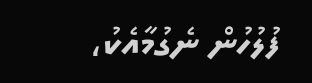ފުލުހުން ނެގުމާއެކު،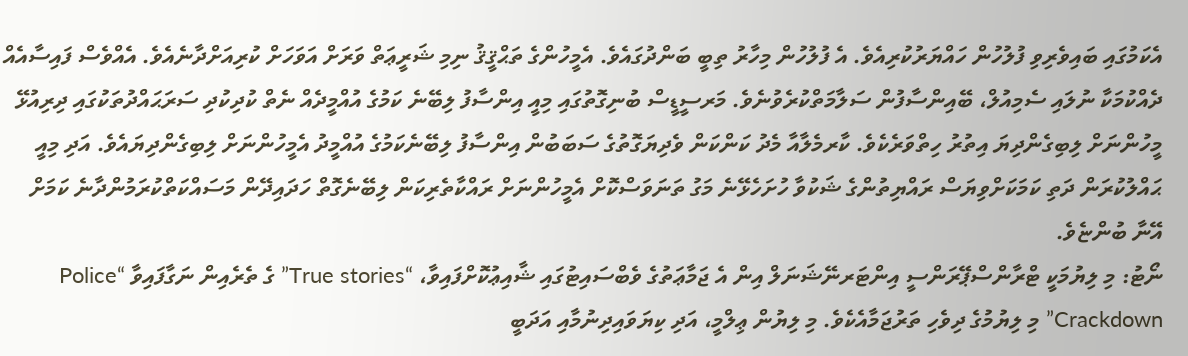އެކަމުގައި ބައިވެރިވި ފުލުހުން ހައްޔަރުކުރިއެވެ. އެ ފުލުހުން މިހާރު ތިބީ ބަންދުގައެވެ. އެމީހުންގެ ތަޙްޤީޤު ނިމި ޝަރީޢަތް ވަރަށް އަވަހަށް ކުރިއަށްދާނެއެވެ. އެއްވެސް ފައިސާއެއް ދެއްކުމަކާ ނުލައި ސެމިއުލް، ބޭއިންސާފުން ސަލާމަތްކުރެވުނެވެ. މަރސީޑީސް ބުނިގޮތުގައި މިއީ އިންސާފު ލިބޭނެ ކަމުގެ އުއްމީދެއް ނެތް ކުދިކުދި ސަރަޙައްދުތަކުގައި ދިރިއުޅޭ މީހުންނަށް ލިބިގެންދިޔަ އިތުރު ހިތްވަރެކެވެ. ކާރމެލާއާ މެދު ކަންކަން ވެދިޔަގޮތުގެ ސަބަބުން އިންސާފު ލިބޭނެކަމުގެ އުއްމީދު އެމީހުންނަށް ލިބިގެންދިޔައެވެ. އަދި މިއީ ޙައްލުކުރަން ދަތި ކަމަކަށްވިޔަސް ރައްޔިތުންގެ ޝަކުވާ ހުށަހެޅޭނެ މަގު ތަނަވަސްކޮށް އެމީހުންނަށް ރައްކާތެރިކަން ލިބޭނެގޮތް ހަދައިދޭން މަސައްކަތްކުރަމުންދާނެ ކަމަށް އޭނާ ބުންޏެވެ.
ނޯޓު: މި ލިޔުމަކީ ޓްރާންސްޕޭރަންސީ އިންޓަރނޭޝަނަލް އިން އެ ޖަމާޢަތުގެ ވެބްސައިޓުގައި ޝާއިޢުކޮށްފައިވާ، “True stories” ގެ ތެރެއިން ނަގާފައިވާ “Police Crackdown” މި ލިޔުމުގެ ދިވެހި ތަރުޖަމާއެކެވެ. މި ލިޔުން ޢިލްމީ، އަދި ކިޔަވައިދިނުމާއި އަދަބީ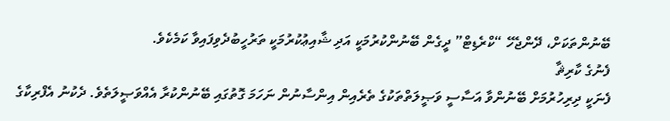ބޭނުންތަކަށް، ދޭންޖެހޭ “ކްރެޑިޓް” ދީގެން ބޭނުންކުރުމަކީ އަދި ޝާއިޢުކުރުމަކީ ތަރުހީބުދެވިފައިވާ ކަމެކެވެ.
ފެނުގެ ކާރިޘާ
ފެނަކީ ދިރިހުރުމަށް ބޭނުންވާ އަސާސީ ވަޞީލަތްތަކުގެ ތެރެއިން އިންސާނުން ނަހަމަ ގޮތުގައި ބޭނުންކުރާ އެއްވަޞީލަތެވެ. ދެކުނު އެފްރިކާގެ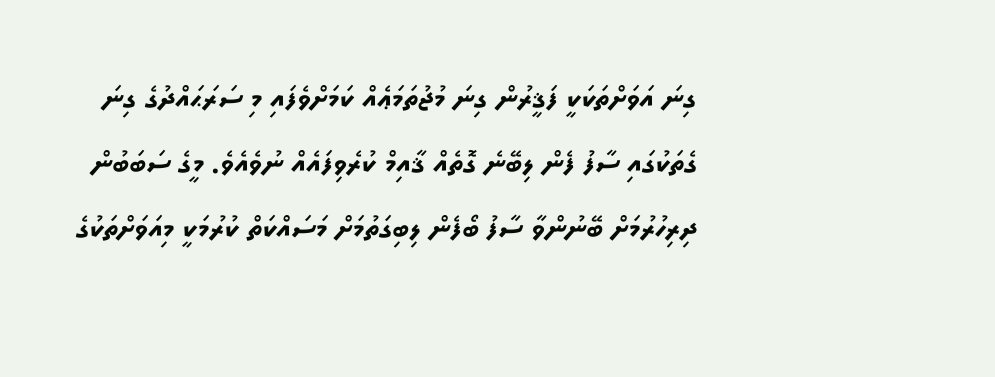ގިނަ އަވަށްތަކަކީ ފަޤީރުން ގިނަ މުޖުތަމަޢެއް ކަމަށްވެފައި މި ސަރަޙައްދުގެ ގިނަ ގެތަކުގައި ސާފު ފެން ލިބޭނެ ގޮތެއް ޤާއިމް ކުރެވިފައެއް ނުވެއެވެ. މީގެ ސަބަބުން ދިރިހުރުމަށް ބޭނުންވާ ސާފު ބޯފެން ލިބިގަތުމަށް މަސައްކަތް ކުރުމަކީ މިއަވަށްތަކުގެ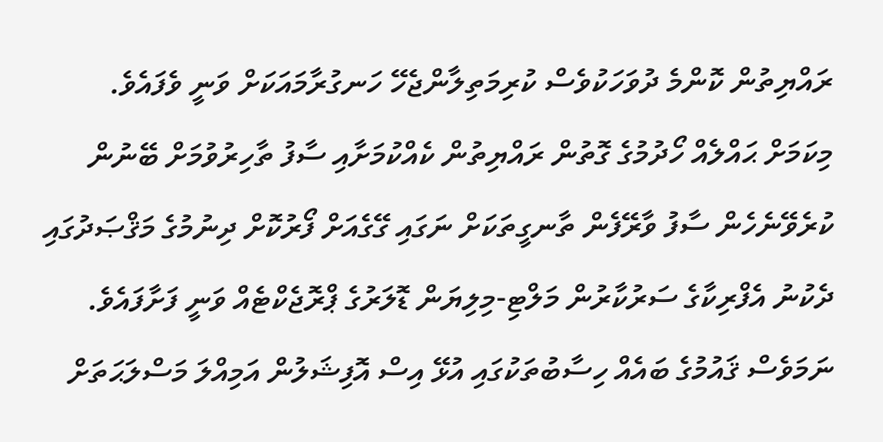ރައްޔިތުން ކޮންމެ ދުވަހަކުވެސް ކުރިމަތިލާންޖެހޭ ހަނގުރާމައަކަށް ވަނީ ވެފައެވެ.
މިކަމަށް ޙައްލެއް ހޯދުމުގެ ގޮތުން ރައްޔިތުން ކެއްކުމަށާއި ސާފު ތާހިރުވުމަށް ބޭނުން ކުރެވޭނެހެން ސާފު ވާރޭފެން ތާނގީތަކަށް ނަގައި ގޭގެއަށް ފޯރުކޮށް ދިނުމުގެ މަޤްޞަދުގައި ދެކުނު އެފްރިކާގެ ސަރުކާރުން މަލްޓި-މިލިޔަން ޑޮލަރުގެ ޕްރޮޖެކްޓެއް ވަނީ ފަށާފައެވެ. ނަމަވެސް ޤައުމުގެ ބައެއް ހިސާބުތަކުގައި އުޅޭ އިސް އޮފިޝަލުން އަމިއްލަ މަސްލަޙަތަށް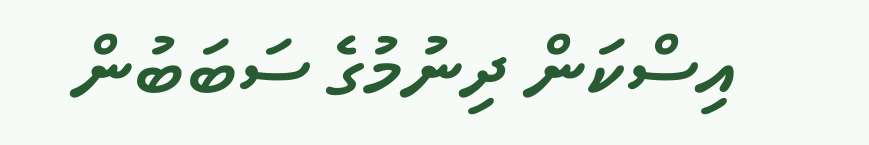އިސްކަން ދިނުމުގެ ސަބަބުން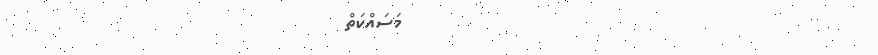މަސައްކަތް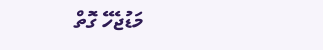މަޑުޖެހޭ ގޮތް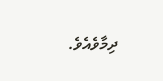ދިމާވެއެވެ.